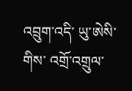འབྲུག་འདི་ ཡུ་ཨེསི་གིས་ འགྲོ་འགྲུལ་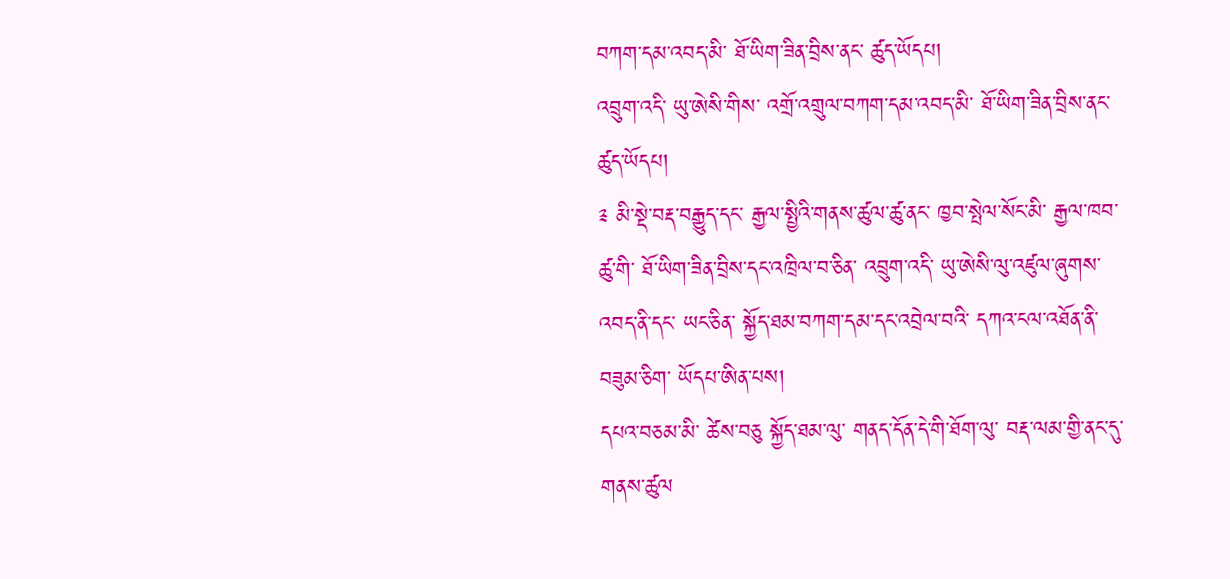བཀག་དམ་འབད་མི་ ཐོ་ཡིག་ཟིན་བྲིས་ནང་ ཚུད་ཡོདཔ།
འབྲུག་འདི་ ཡུ་ཨེསི་གིས་ འགྲོ་འགྲུལ་བཀག་དམ་འབད་མི་ ཐོ་ཡིག་ཟིན་བྲིས་ནང་ ཚུད་ཡོདཔ།
༉ མི་སྡེ་བརྡ་བརྒྱུད་དང་ རྒྱལ་སྤྱིའི་གནས་ཚུལ་ཚུ་ནང་ ཁྱབ་སྤེལ་སོང་མི་ རྒྱལ་ཁབ་ཚུ་གི་ ཐོ་ཡིག་ཟིན་བྲིས་དང་འཁྲིལ་བ་ཅིན་ འབྲུག་འདི་ ཡུ་ཨེསི་ལུ་འཛུལ་ཞུགས་འབད་ནི་དང་ ཡང་ཅིན་ སྐྱོད་ཐམ་བཀག་དམ་དང་འབྲེལ་བའི་ དཀའ་ངལ་འཐོན་ནི་བཟུམ་ཅིག་ ཡོདཔ་ཨིན་པས།
དཔའ་བཅམ་མི་ ཚེས་བཅུ སྐྱོད་ཐམ་ལུ་ གནད་དོན་དེ་གི་ཐོག་ལུ་ བརྡ་ལམ་གྱི་ནང་དུ་གནས་ཚུལ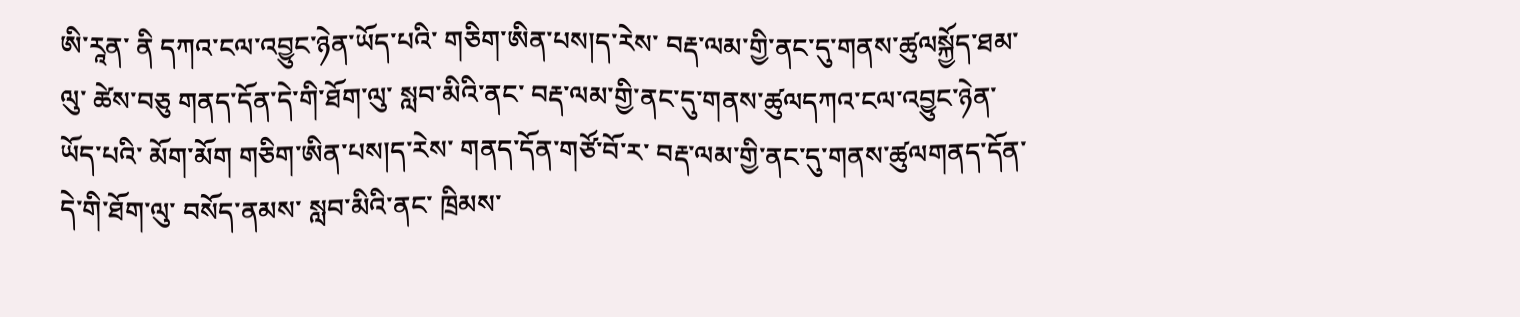ཨི་རཱན་ ནི དཀའ་ངལ་འབྱུང་ཉེན་ཡོད་པའི་ གཅིག་ཨིན་པས།ད་རེས་ བརྡ་ལམ་གྱི་ནང་དུ་གནས་ཚུལསྐྱོད་ཐམ་ལུ་ ཚེས་བཅུ གནད་དོན་དེ་གི་ཐོག་ལུ་ སླབ་མིའི་ནང་ བརྡ་ལམ་གྱི་ནང་དུ་གནས་ཚུལདཀའ་ངལ་འབྱུང་ཉེན་ཡོད་པའི་ མོག་མོག གཅིག་ཨིན་པས།ད་རེས་ གནད་དོན་གཙོ་བོ་ར་ བརྡ་ལམ་གྱི་ནང་དུ་གནས་ཚུལགནད་དོན་དེ་གི་ཐོག་ལུ་ བསོད་ནམས་ སླབ་མིའི་ནང་ ཁྲིམས་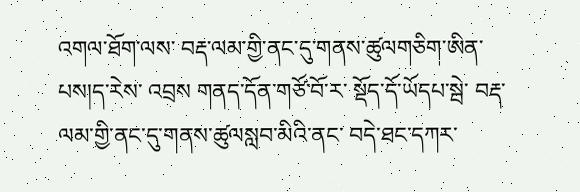འགལ་ཐོག་ལས་ བརྡ་ལམ་གྱི་ནང་དུ་གནས་ཚུལགཅིག་ཨིན་པས།ད་རེས་ འབྲས གནད་དོན་གཙོ་བོ་ར་ སྡོད་དོ་ཡོདཔ་སྦེ་ བརྡ་ལམ་གྱི་ནང་དུ་གནས་ཚུལསླབ་མིའི་ནང་ བདེ་ཐང་དཀར་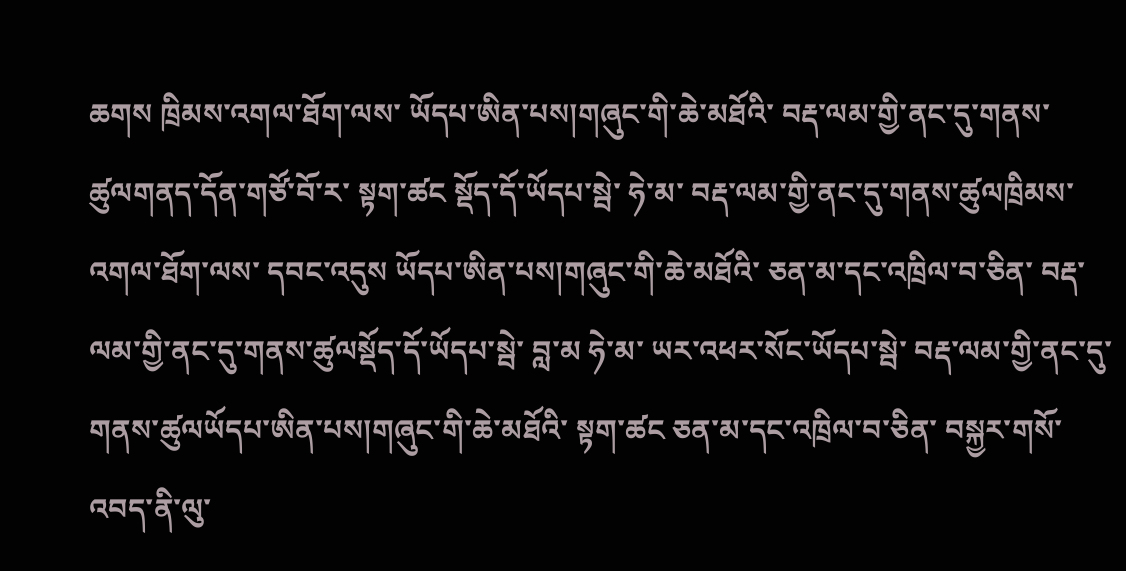ཆགས ཁྲིམས་འགལ་ཐོག་ལས་ ཡོདཔ་ཨིན་པས།གཞུང་གི་ཆེ་མཐོའི་ བརྡ་ལམ་གྱི་ནང་དུ་གནས་ཚུལགནད་དོན་གཙོ་བོ་ར་ སྟག་ཚང སྡོད་དོ་ཡོདཔ་སྦེ་ ཧེ་མ་ བརྡ་ལམ་གྱི་ནང་དུ་གནས་ཚུལཁྲིམས་འགལ་ཐོག་ལས་ དབང་འདུས ཡོདཔ་ཨིན་པས།གཞུང་གི་ཆེ་མཐོའི་ ཅན་མ་དང་འཁྲིལ་བ་ཅིན་ བརྡ་ལམ་གྱི་ནང་དུ་གནས་ཚུལསྡོད་དོ་ཡོདཔ་སྦེ་ བླ་མ ཧེ་མ་ ཡར་འཕར་སོང་ཡོདཔ་སྦེ་ བརྡ་ལམ་གྱི་ནང་དུ་གནས་ཚུལཡོདཔ་ཨིན་པས།གཞུང་གི་ཆེ་མཐོའི་ སྟག་ཚང ཅན་མ་དང་འཁྲིལ་བ་ཅིན་ བསྐྱར་གསོ་འབད་ནི་ལུ་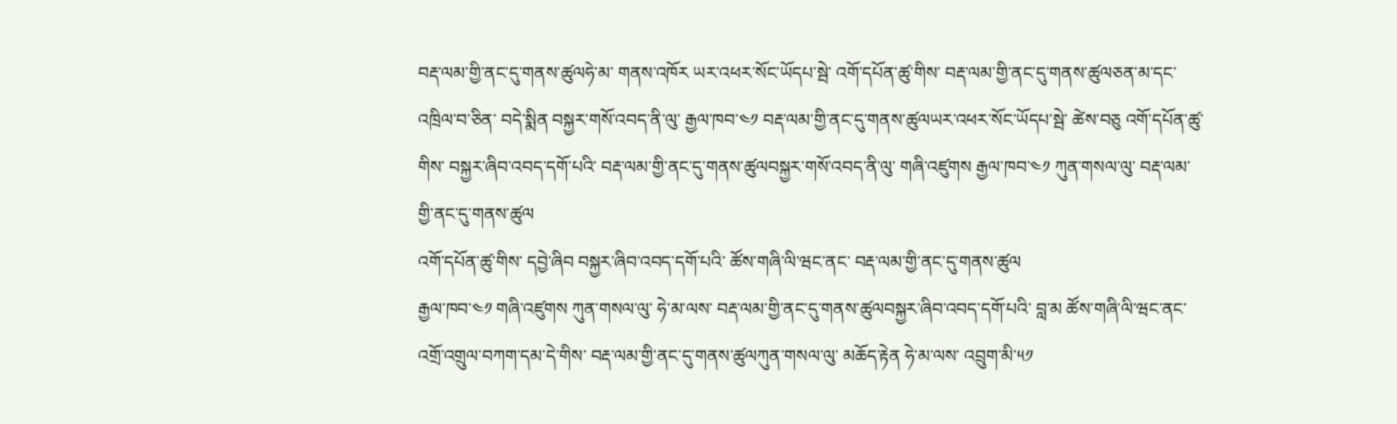བརྡ་ལམ་གྱི་ནང་དུ་གནས་ཚུལཧེ་མ་ གནས་འཁོར ཡར་འཕར་སོང་ཡོདཔ་སྦེ་ འགོ་དཔོན་ཚུ་གིས་ བརྡ་ལམ་གྱི་ནང་དུ་གནས་ཚུལཅན་མ་དང་འཁྲིལ་བ་ཅིན་ བདེ་སྨིན བསྐྱར་གསོ་འབད་ནི་ལུ་ རྒྱལ་ཁབ་༤༡ བརྡ་ལམ་གྱི་ནང་དུ་གནས་ཚུལཡར་འཕར་སོང་ཡོདཔ་སྦེ་ ཚེས་བཅུ འགོ་དཔོན་ཚུ་གིས་ བསྐྱར་ཞིབ་འབད་དགོ་པའི་ བརྡ་ལམ་གྱི་ནང་དུ་གནས་ཚུལབསྐྱར་གསོ་འབད་ནི་ལུ་ གཞི་འཛུགས རྒྱལ་ཁབ་༤༡ ཀུན་གསལ་ལུ་ བརྡ་ལམ་གྱི་ནང་དུ་གནས་ཚུལ
འགོ་དཔོན་ཚུ་གིས་ དབྱེ་ཞིབ བསྐྱར་ཞིབ་འབད་དགོ་པའི་ ཚོས་གཞི་ལི་ཝང་ནང་ བརྡ་ལམ་གྱི་ནང་དུ་གནས་ཚུལ
རྒྱལ་ཁབ་༤༡ གཞི་འཛུགས ཀུན་གསལ་ལུ་ ཧེ་མ་ལས་ བརྡ་ལམ་གྱི་ནང་དུ་གནས་ཚུལབསྐྱར་ཞིབ་འབད་དགོ་པའི་ བླ་མ ཚོས་གཞི་ལི་ཝང་ནང་ འགྲོ་འགྲུལ་བཀག་དམ་དེ་གིས་ བརྡ་ལམ་གྱི་ནང་དུ་གནས་ཚུལཀུན་གསལ་ལུ་ མཆོད་རྟེན ཧེ་མ་ལས་ འབྲུག་མི་༥༡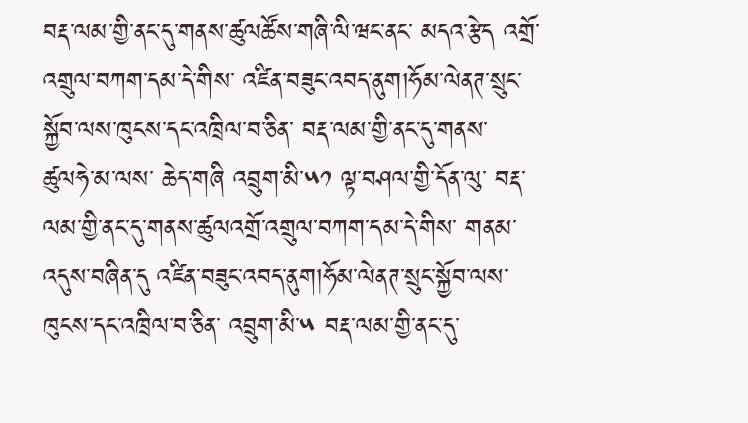བརྡ་ལམ་གྱི་ནང་དུ་གནས་ཚུལཚོས་གཞི་ལི་ཝང་ནང་ མདའ་རྩེད འགྲོ་འགྲུལ་བཀག་དམ་དེ་གིས་ འཛིན་བཟུང་འབད་ནུག།ཧོམ་ལེནཊ་སྲུང་སྐྱོབ་ལས་ཁུངས་དང་འཁྲིལ་བ་ཅིན་ བརྡ་ལམ་གྱི་ནང་དུ་གནས་ཚུལཧེ་མ་ལས་ ཆེད་གཞི འབྲུག་མི་༥༡ ལྟ་བཤལ་གྱི་དོན་ལུ་ བརྡ་ལམ་གྱི་ནང་དུ་གནས་ཚུལའགྲོ་འགྲུལ་བཀག་དམ་དེ་གིས་ གནམ་འདུས་བཞིན་དུ འཛིན་བཟུང་འབད་ནུག།ཧོམ་ལེནཊ་སྲུང་སྐྱོབ་ལས་ཁུངས་དང་འཁྲིལ་བ་ཅིན་ འབྲུག་མི་༥ བརྡ་ལམ་གྱི་ནང་དུ་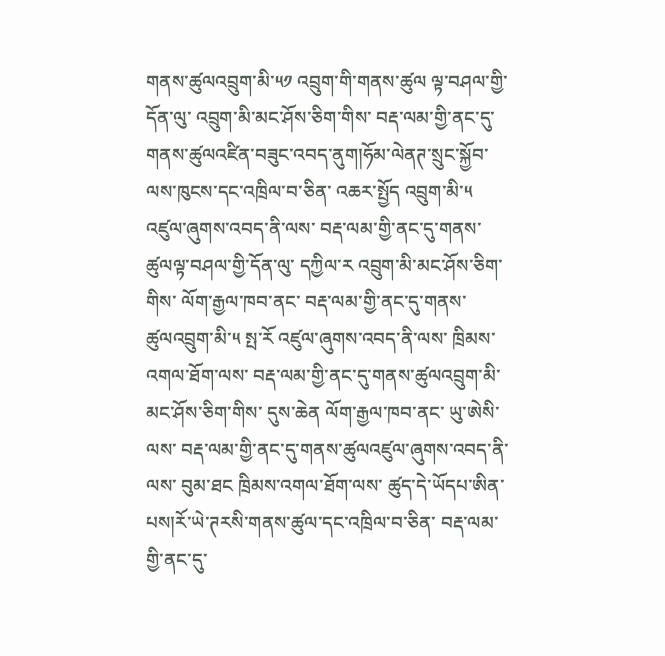གནས་ཚུལའབྲུག་མི་༥༡ འབྲུག་གི་གནས་ཚུལ ལྟ་བཤལ་གྱི་དོན་ལུ་ འབྲུག་མི་མང་ཤོས་ཅིག་གིས་ བརྡ་ལམ་གྱི་ནང་དུ་གནས་ཚུལའཛིན་བཟུང་འབད་ནུག།ཧོམ་ལེནཊ་སྲུང་སྐྱོབ་ལས་ཁུངས་དང་འཁྲིལ་བ་ཅིན་ འཆར་སྤྱོད འབྲུག་མི་༥ འཛུལ་ཞུགས་འབད་ནི་ལས་ བརྡ་ལམ་གྱི་ནང་དུ་གནས་ཚུལལྟ་བཤལ་གྱི་དོན་ལུ་ དཀྱིལ་ར འབྲུག་མི་མང་ཤོས་ཅིག་གིས་ ལོག་རྒྱལ་ཁབ་ནང་ བརྡ་ལམ་གྱི་ནང་དུ་གནས་ཚུལའབྲུག་མི་༥ སྤ་རོ འཛུལ་ཞུགས་འབད་ནི་ལས་ ཁྲིམས་འགལ་ཐོག་ལས་ བརྡ་ལམ་གྱི་ནང་དུ་གནས་ཚུལའབྲུག་མི་མང་ཤོས་ཅིག་གིས་ དུས་ཆེན ལོག་རྒྱལ་ཁབ་ནང་ ཡུ་ཨེསི་ལས་ བརྡ་ལམ་གྱི་ནང་དུ་གནས་ཚུལའཛུལ་ཞུགས་འབད་ནི་ལས་ བུམ་ཐང ཁྲིམས་འགལ་ཐོག་ལས་ ཚུད་དེ་ཡོདཔ་ཨིན་པས།རོ་ཡེ་ཊརསི་གནས་ཚུལ་དང་འཁྲིལ་བ་ཅིན་ བརྡ་ལམ་གྱི་ནང་དུ་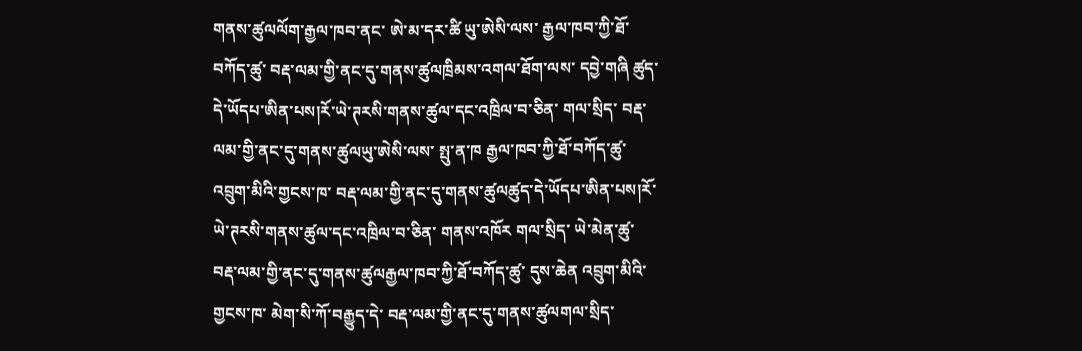གནས་ཚུལལོག་རྒྱལ་ཁབ་ནང་ ཨེ་མ་དར་ཚི ཡུ་ཨེསི་ལས་ རྒྱལ་ཁབ་ཀྱི་ཐོ་བཀོད་ཚུ་ བརྡ་ལམ་གྱི་ནང་དུ་གནས་ཚུལཁྲིམས་འགལ་ཐོག་ལས་ དབྱེ་གཞི ཚུད་དེ་ཡོདཔ་ཨིན་པས།རོ་ཡེ་ཊརསི་གནས་ཚུལ་དང་འཁྲིལ་བ་ཅིན་ གལ་སྲིད་ བརྡ་ལམ་གྱི་ནང་དུ་གནས་ཚུལཡུ་ཨེསི་ལས་ སྤུ་ན་ཁ རྒྱལ་ཁབ་ཀྱི་ཐོ་བཀོད་ཚུ་ འབྲུག་མིའི་གྱངས་ཁ་ བརྡ་ལམ་གྱི་ནང་དུ་གནས་ཚུལཚུད་དེ་ཡོདཔ་ཨིན་པས།རོ་ཡེ་ཊརསི་གནས་ཚུལ་དང་འཁྲིལ་བ་ཅིན་ གནས་འཁོར གལ་སྲིད་ ཡེ་མེན་ཚུ་ བརྡ་ལམ་གྱི་ནང་དུ་གནས་ཚུལརྒྱལ་ཁབ་ཀྱི་ཐོ་བཀོད་ཚུ་ དུས་ཆེན འབྲུག་མིའི་གྱངས་ཁ་ མེག་སི་ཀོ་བརྒྱུད་དེ་ བརྡ་ལམ་གྱི་ནང་དུ་གནས་ཚུལགལ་སྲིད་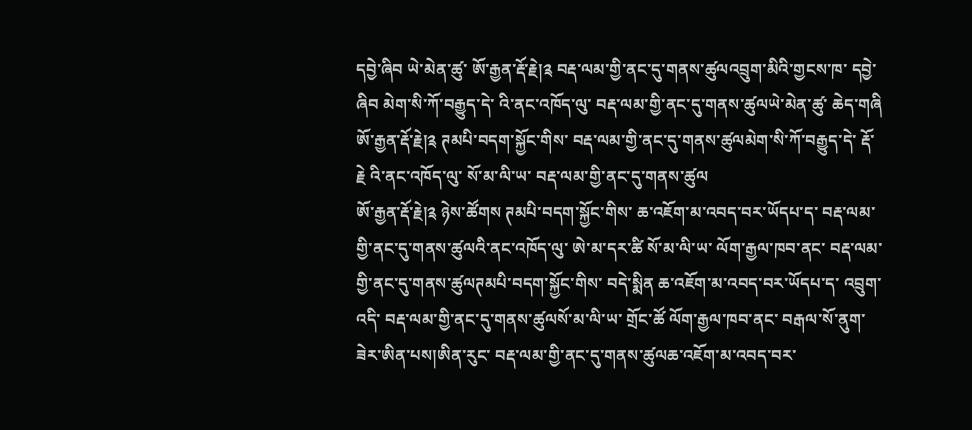དབྱེ་ཞིབ ཡེ་མེན་ཚུ་ ཨོ་རྒྱན་རྡོ་རྗེ།༉ བརྡ་ལམ་གྱི་ནང་དུ་གནས་ཚུལའབྲུག་མིའི་གྱངས་ཁ་ དབྱེ་ཞིབ མེག་སི་ཀོ་བརྒྱུད་དེ་ འི་ནང་འཁོད་ལུ་ བརྡ་ལམ་གྱི་ནང་དུ་གནས་ཚུལཡེ་མེན་ཚུ་ ཆེད་གཞི ཨོ་རྒྱན་རྡོ་རྗེ།༉ ཊམཔི་བདག་སྐྱོང་གིས་ བརྡ་ལམ་གྱི་ནང་དུ་གནས་ཚུལམེག་སི་ཀོ་བརྒྱུད་དེ་ རྡོ་རྗེ འི་ནང་འཁོད་ལུ་ སོ་མ་ལི་ཡ་ བརྡ་ལམ་གྱི་ནང་དུ་གནས་ཚུལ
ཨོ་རྒྱན་རྡོ་རྗེ།༉ ཉེས་ཚོགས ཊམཔི་བདག་སྐྱོང་གིས་ ཆ་འཇོག་མ་འབད་བར་ཡོདཔ་ད་ བརྡ་ལམ་གྱི་ནང་དུ་གནས་ཚུལའི་ནང་འཁོད་ལུ་ ཨེ་མ་དར་ཚི སོ་མ་ལི་ཡ་ ལོག་རྒྱལ་ཁབ་ནང་ བརྡ་ལམ་གྱི་ནང་དུ་གནས་ཚུལཊམཔི་བདག་སྐྱོང་གིས་ བདེ་སྨིན ཆ་འཇོག་མ་འབད་བར་ཡོདཔ་ད་ འབྲུག་འདི་ བརྡ་ལམ་གྱི་ནང་དུ་གནས་ཚུལསོ་མ་ལི་ཡ་ གྲོང་ཚོ ལོག་རྒྱལ་ཁབ་ནང་ བརྒལ་སོ་ནུག་ཟེར་ཨིན་པས།ཨིན་རུང་ བརྡ་ལམ་གྱི་ནང་དུ་གནས་ཚུལཆ་འཇོག་མ་འབད་བར་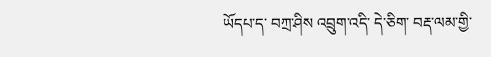ཡོདཔ་ད་ བཀྲ་ཤིས འབྲུག་འདི་ དེ་ཅིག་ བརྡ་ལམ་གྱི་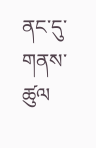ནང་དུ་གནས་ཚུལ